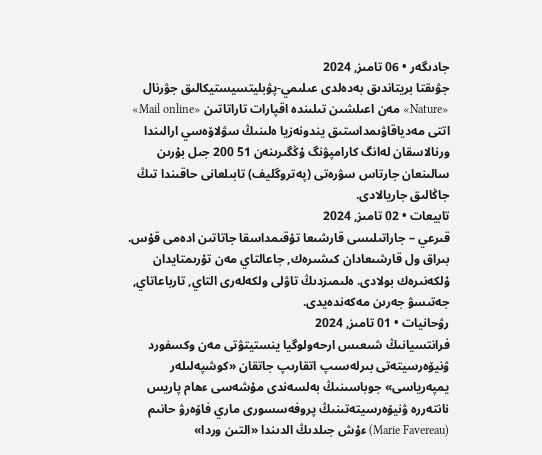جادىگەر • 06 تامىز, 2024
جۋىقتا بريتاندىق بەدەلدى عىلىمي-پۋبليتسيستيكالىق جۋرنال «Nature» مەن اعىلشىن تىلىندە اقپارات تاراتاتىن «Mail online» اتتى مەدياقاۋىمداستىق يندونەزيا ەلىنىڭ سۋلاۆەسي ارالىندا ورنالاسقان لەانگ كارامپۋنگ ۇڭگىرىنەن 51 200 جىل بۇرىن سالىنعان جارتاس سۋرەتى (پەتروگليف) تابىلعانى حاقىندا تىڭ جاڭالىق جاريالادى.
تابيعات • 02 تامىز, 2024
قىرعي – جاراتىلىسى قارشىعا تۇقىمداسقا جاتاتىن ادەمى قۇس. بىراق ول قارشىعادان كىشىرەك, جاعالتاي مەن تۇرىمتايدان ۇلكەنىرەك بولادى. ەلىمىزدىڭ تاۋلى ولكەلەرى التاي, تارباعاتاي, جەتىسۋ جەرىن مەكەندەيدى.
رۋحانيات • 01 تامىز, 2024
فرانتسيانىڭ شىعىس ارحەولوگيا ينستيتۋتى مەن وكسفورد ۋنيۆەرسيتەتى بىرلەسىپ اتقارىپ جاتقان «كوشپەلىلەر يمپەرياسى» جوباسىنىڭ بەلسەندى مۇشەسى ءھام پاريس نانتەررە ۋنيۆەرسيتەتىنىڭ پروفەسسورى ماري فاۆەرۋ حانىم (Marie Favereau) ءۇش جىلدىڭ الدىندا «التىن وردا»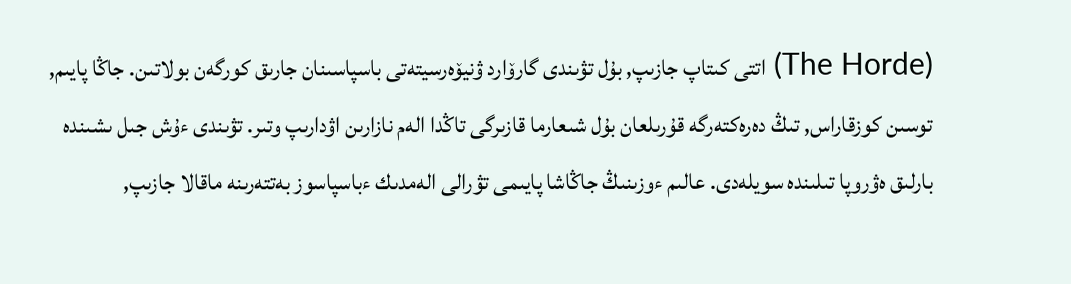(The Horde) اتتى كىتاپ جازىپ, بۇل تۋىندى گارۆارد ۋنيۆەرسيتەتى باسپاسىنان جارىق كورگەن بولاتىن. جاڭا پايىم, توسىن كوزقاراس, تىڭ دەرەكتەرگە قۇرىلعان بۇل شىعارما قازىرگى تاڭدا الەم نازارىن اۋدارىپ وتىر. تۋىندى ءۇش جىل ىشىندە بارلىق ەۋروپا تىلىندە سويلەدى. عالىم ءوزىنىڭ جاڭاشا پايىمى تۋرالى الەمدىك ءباسپاسوز بەتتەرىنە ماقالا جازىپ,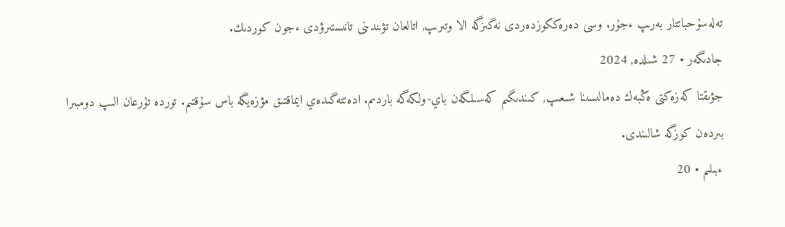تەلەسۇحباتتار بەرىپ ءجۇر. وسى دەرەككوزدەردى نەگىزگە الا وتىرىپ, اتالعان تۋىندىنى تانىستىرۋدى ءجون كوردىك.
جادىگەر • 27 شىلدە, 2024
جۋىقتا كەزەكتى ەڭبەك دەمالىسىنا شىعىپ, كىندىگىم كەسىلگەن باي-ولكەگە باردىم. ادەتتەگىدەي ايماقتىق مۋزەيگە باس سۇقتىم. توردە تۇرعان الىپ دومبىرا بىردەن كوزگە شالىندى.
ءبىلىم • 20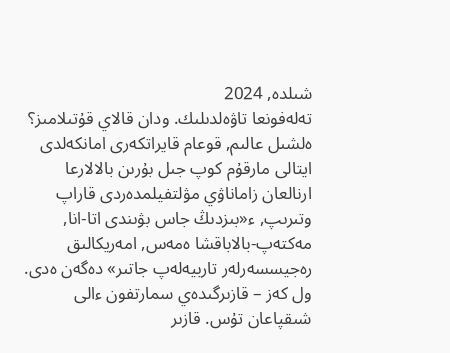شىلدە, 2024
تەلەفونعا تاۋەلدىلىك. ودان قالاي قۇتىلامىز؟
ەلشىل عالىم, قوعام قايراتكەرى امانكەلدى ايتالى مارقۇم كوپ جىل بۇرىن بالالارعا ارنالعان زاماناۋي مۋلتفيلمدەردى قاراپ وتىرىپ, ء«بىزدىڭ جاس بۋىندى اتا-انا, مەكتەپ-بالاباقشا ەمەس, امەريكالىق رەجيسسەرلەر تاربيەلەپ جاتىر» دەگەن ەدى. ول كەز – قازىرگىدەي سمارتفون ءالى شىقپاعان تۇس. قازىر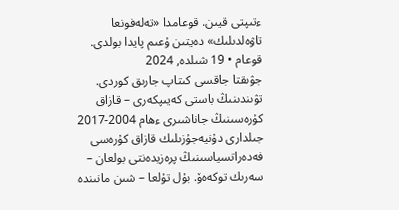ءتىپتى قيىن. قوعامدا «تەلەفونعا تاۋەلدىلىك» دەيتىن ۇعىم پايدا بولدى.
قوعام • 19 شىلدە, 2024
جۋىقتا جاقسى كىتاپ جارىق كوردى. تۋىندىنىڭ باستى كەيىپكەرى – قازاق كۇرەسىنىڭ جاناشىرى ءھام 2004-2017 جىلدارى دۇنيەجۇزىلىك قازاق كۇرەسى فەدەراتسياسىنىڭ پرەزيدەنتى بولعان – سەرىك توكەەۆ. بۇل تۇلعا – شىن مانىندە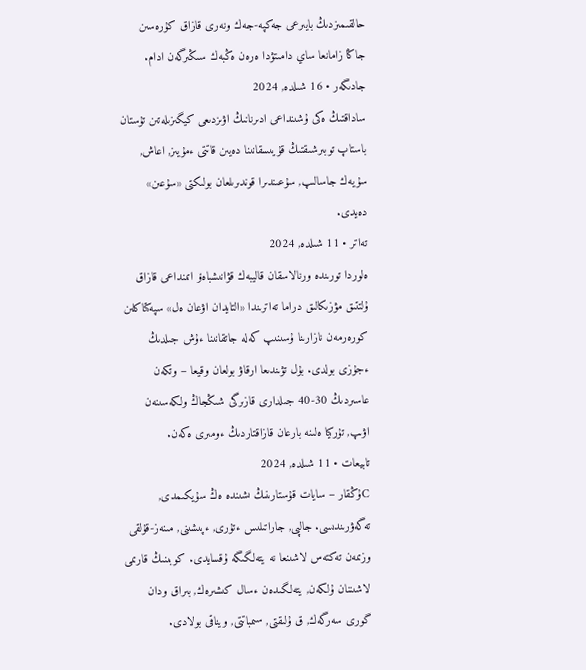حالقىمىزدىڭ بايىرعى جەكپە-جەك ونەرى قازاق كۇرەسىن جاڭا زامانعا ساي دامىتۋدا ەرەن ەڭبەك سىڭىرگەن ادام.
جادىگەر • 16 شىلدە, 2024
ساداقتىڭ ەكى ۇشىنداعى ادىرنانىڭ اۋىزدىعى كيگىزىلەتىن تۇستان باستاپ توبىرشىقتىڭ قۇيىسقانىنا دەيىن قاتتى ءمۇيىز, اعاش, سۇيەك جاسالىپ, سۇعىندىرا قوندىرىلعان بولىكتى «سۇعىن» دەيدى.
تەاتر • 11 شىلدە, 2024
ەلوردا تورىندە ورنالاسقان قاليبەك قۋانىشباەۆ اتىنداعى قازاق ۇلتتىق مۋزىكالىق دراما تەاترىندا «التايدان اۋعان ەل» سپەكتاكلىن كورەرمەن نازارىنا ۇسىنىپ كەلە جاتقانىنا ءۇش جىلدىڭ ءجۇزى بولدى. بۇل تۋىندىعا ارقاۋ بولعان وقيعا – وتكەن عاسىردىڭ 30-40 جىلدارى قازىرگى شىڭجاڭ ولكەسىنەن اۋىپ, تۇركيا ەلىنە بارعان قازاقتاردىڭ ءومىرى ەكەن.
تابيعات • 11 شىلدە, 2024
Cۇڭقار – سايات قۇستارىنىڭ ىشىندە ەڭ سۇيكىمدى, تەگەۋرىندىسى. جالپى, جاراتىلىس ءتۇرى, ءپىشىنى, مىنەز-قۇلقى وزىمەن تەكتەس لاشىنعا نە يتەلگىگە ۇقسايدى. كوبىنىڭ قارىمى لاشىننان ۇلكەن, يتەلگىدەن ءسال كىشىرەك, بىراق ودان گورى سەرگەك, ق ۇلىقتى, سىمباتتى, ويناقى بولادى.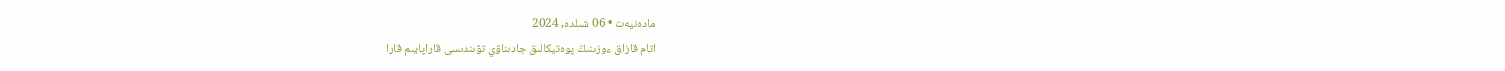مادەنيەت • 06 شىلدە, 2024
اتام قازاق ءوزىنىڭ پوەتيكالىق جادىناۋي تۋىندىسى قاراپايىم قارا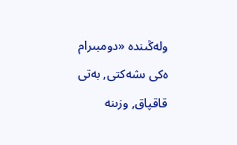ولەڭىندە «دومبىرام ەكى ىشەكتى, بەتى قاقپاق, وزىنە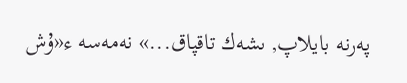پەرنە بايلاپ, ىشەك تاقپاق...» نەمەسە ء«ۇش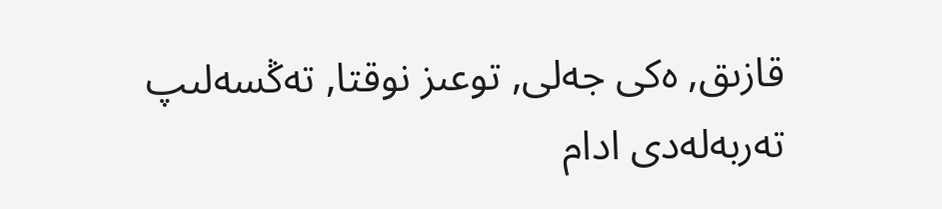قازىق, ەكى جەلى, توعىز نوقتا, تەڭسەلىپ تەربەلەدى ادام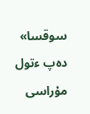سوقسا» دەپ ءتول مۇراسى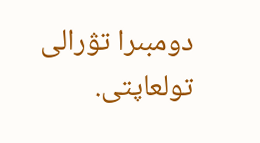دومبىرا تۋرالى تولعاپتى.